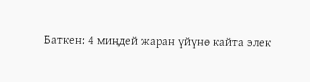Баткен: 4 миңдей жаран үйүнө кайта элек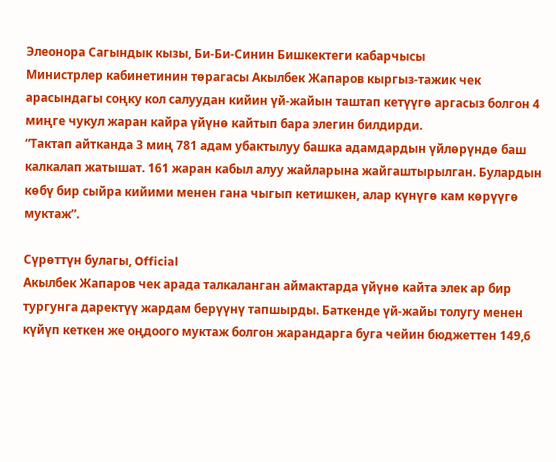Элеонора Сагындык кызы, Би-Би-Синин Бишкектеги кабарчысы
Министрлер кабинетинин төрагасы Акылбек Жапаров кыргыз-тажик чек арасындагы соңку кол салуудан кийин үй-жайын таштап кетүүгө аргасыз болгон 4 миңге чукул жаран кайра үйүнө кайтып бара элегин билдирди.
“Тактап айтканда 3 миң 781 адам убактылуу башка адамдардын үйлөрүндө баш калкалап жатышат. 161 жаран кабыл алуу жайларына жайгаштырылган. Булардын көбү бир сыйра кийими менен гана чыгып кетишкен, алар күнүгө кам көрүүгө муктаж”.

Сүрөттүн булагы, Official
Акылбек Жапаров чек арада талкаланган аймактарда үйүнө кайта элек ар бир тургунга даректүү жардам берүүнү тапшырды. Баткенде үй-жайы толугу менен күйүп кеткен же оңдоого муктаж болгон жарандарга буга чейин бюджеттен 149,6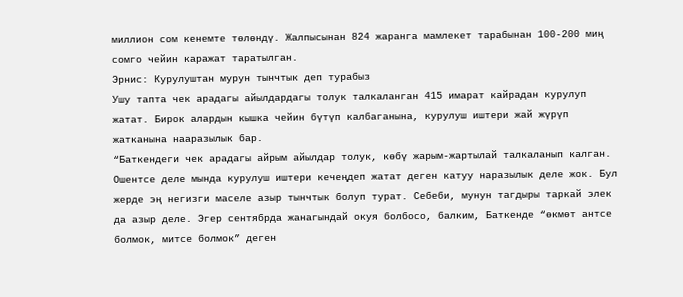миллион сом кенемте төлөндү. Жалпысынан 824 жаранга мамлекет тарабынан 100-200 миң сомго чейин каражат таратылган.
Эрнис: Курулуштан мурун тынчтык деп турабыз
Ушу тапта чек арадагы айылдардагы толук талкаланган 415 имарат кайрадан курулуп жатат. Бирок алардын кышка чейин бүтүп калбаганына, курулуш иштери жай жүрүп жатканына нааразылык бар.
“Баткендеги чек арадагы айрым айылдар толук, көбү жарым-жартылай талкаланып калган. Ошентсе деле мында курулуш иштери кечеңдеп жатат деген катуу наразылык деле жок. Бул жерде эң негизги маселе азыр тынчтык болуп турат. Себеби, мунун тагдыры таркай элек да азыр деле. Эгер сентябрда жанагындай окуя болбосо, балким, Баткенде “өкмөт антсе болмок, митсе болмок” деген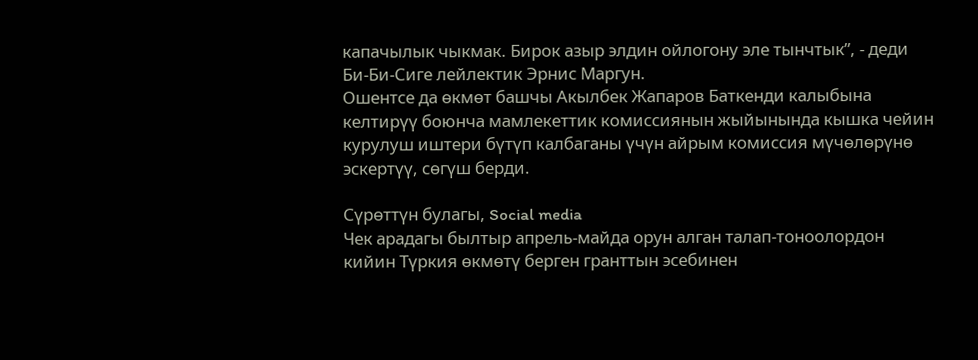капачылык чыкмак. Бирок азыр элдин ойлогону эле тынчтык”, - деди Би-Би-Сиге лейлектик Эрнис Маргун.
Ошентсе да өкмөт башчы Акылбек Жапаров Баткенди калыбына келтирүү боюнча мамлекеттик комиссиянын жыйынында кышка чейин курулуш иштери бүтүп калбаганы үчүн айрым комиссия мүчөлөрүнө эскертүү, сөгүш берди.

Сүрөттүн булагы, Social media
Чек арадагы былтыр апрель-майда орун алган талап-тоноолордон кийин Түркия өкмөтү берген гранттын эсебинен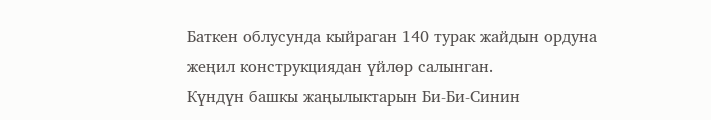Баткен облусунда кыйраган 140 турак жайдын ордуна жеңил конструкциядан үйлөр салынган.
Күндүн башкы жаңылыктарын Би-Би-Синин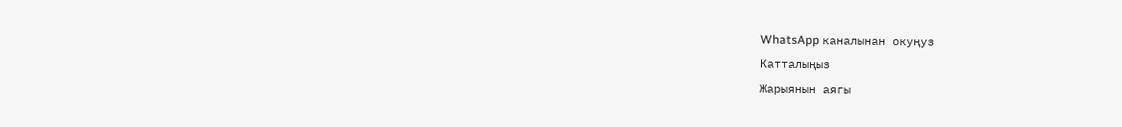WhatsApp каналынан окуңуз
Катталыңыз
Жарыянын аягы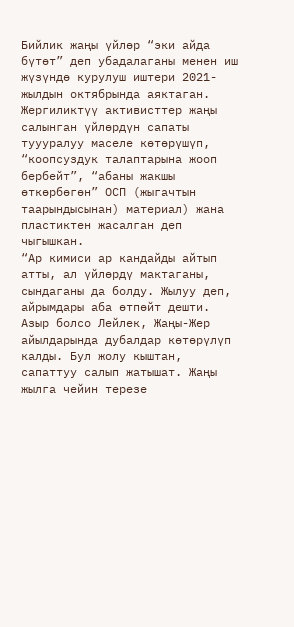Бийлик жаңы үйлөр “эки айда бүтөт” деп убадалаганы менен иш жүзүндө курулуш иштери 2021-жылдын октябрында аяктаган. Жергиликтүү активисттер жаңы салынган үйлөрдүн сапаты туууралуу маселе көтөрүшүп, “коопсуздук талаптарына жооп бербейт”, “абаны жакшы өткөрбөгөн” ОСП (жыгачтын таарындысынан) материал) жана пластиктен жасалган деп чыгышкан.
“Ар кимиси ар кандайды айтып атты, ал үйлөрдү мактаганы, сындаганы да болду. Жылуу деп, айрымдары аба өтпөйт дешти. Азыр болсо Лейлек, Жаңы-Жер айылдарында дубалдар көтөрүлүп калды. Бул жолу кыштан, сапаттуу салып жатышат. Жаңы жылга чейин терезе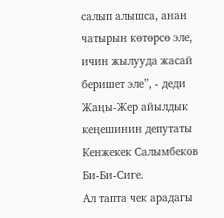салып алышса, анан чатырын көтөрсө эле, ичин жылууда жасай беришет эле”, - деди Жаңы-Жер айылдык кеңешинин депутаты Кенжекек Салымбеков Би-Би-Сиге.
Ал тапта чек арадагы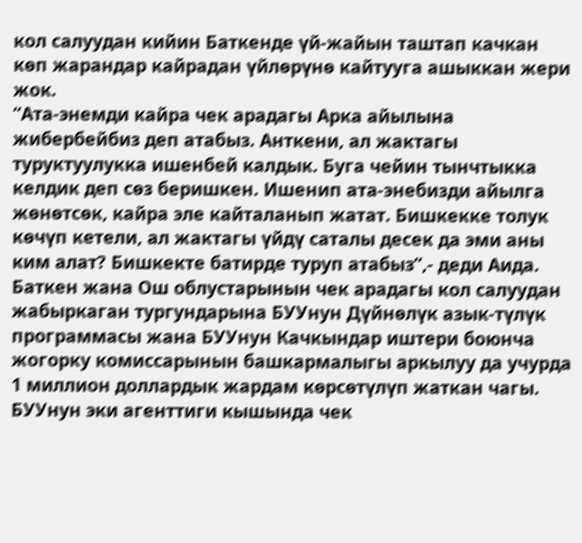кол салуудан кийин Баткенде үй-жайын таштап качкан көп жарандар кайрадан үйлөрүнө кайтууга ашыккан жери жок.
“Ата-энемди кайра чек арадагы Арка айылына жибербейбиз деп атабыз. Анткени, ал жактагы туруктуулукка ишенбей калдык. Буга чейин тынчтыкка келдик деп сөз беришкен. Ишенип ата-энебизди айылга жөнөтсөк, кайра эле кайталанып жатат. Бишкекке толук көчүп кетели, ал жактагы үйдү саталы десек да эми аны ким алат? Бишкекте батирде туруп атабыз”,- деди Аида.
Баткен жана Ош облустарынын чек арадагы кол салуудан жабыркаган тургундарына БУУнун Дүйнөлүк азык-түлүк программасы жана БУУнун Качкындар иштери боюнча жогорку комиссарынын башкармалыгы аркылуу да учурда 1 миллион доллардык жардам көрсөтүлүп жаткан чагы. БУУнун эки агенттиги кышында чек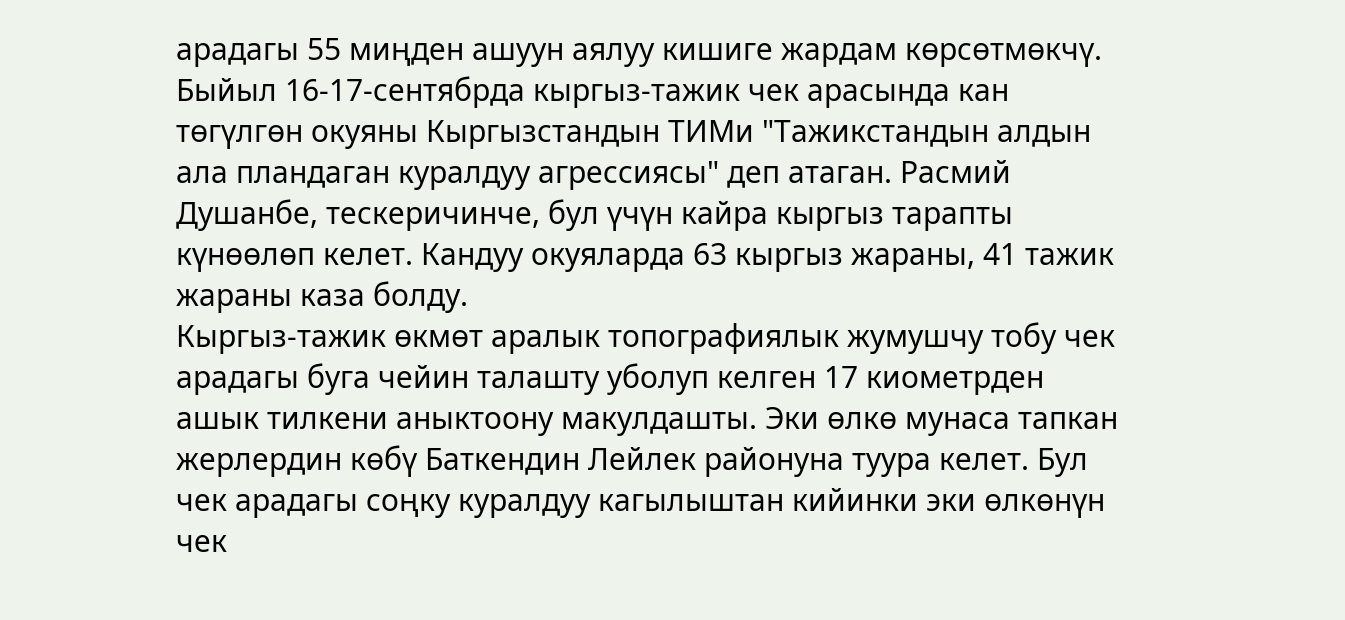арадагы 55 миңден ашуун аялуу кишиге жардам көрсөтмөкчү.
Быйыл 16-17-сентябрда кыргыз-тажик чек арасында кан төгүлгөн окуяны Кыргызстандын ТИМи "Тажикстандын алдын ала пландаган куралдуу агрессиясы" деп атаган. Расмий Душанбе, тескеричинче, бул үчүн кайра кыргыз тарапты күнөөлөп келет. Кандуу окуяларда 63 кыргыз жараны, 41 тажик жараны каза болду.
Кыргыз-тажик өкмөт аралык топографиялык жумушчу тобу чек арадагы буга чейин талашту уболуп келген 17 киометрден ашык тилкени аныктоону макулдашты. Эки өлкө мунаса тапкан жерлердин көбү Баткендин Лейлек районуна туура келет. Бул чек арадагы соңку куралдуу кагылыштан кийинки эки өлкөнүн чек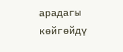арадагы көйгөйдү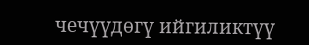чечүүдөгү ийгиликтүү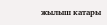жылыш катары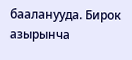бааланууда. Бирок азырынча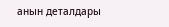анын деталдары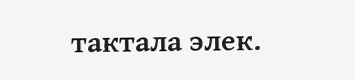тактала элек.